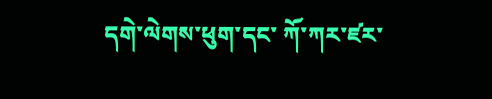དགེ་ལེགས་ཕུག་དང་ ཀོ་ཀར་ཛར་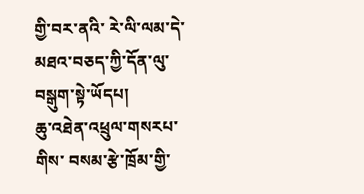གྱི་བར་ནའི་ རེ་ལི་ལམ་དེ་ མཐའ་བཅད་ཀྱི་དོན་ལུ་ བསྒུག་སྟེ་ཡོདཔ།
ཆུ་འཐེན་འཕྲུལ་གསརཔ་གིས་ བསམ་རྩེ་ཁྲོམ་གྱི་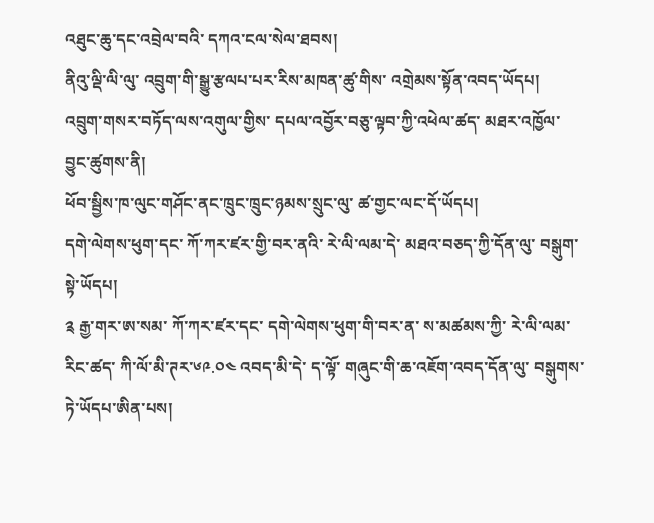འཐུང་ཆུ་དང་འབྲེལ་བའི་ དཀའ་ངལ་སེལ་ཐབས།
ནིའུ་ལྡི་ལི་ལུ་ འབྲུག་གི་སྒྱུ་རྩལཔ་པར་རིས་མཁན་ཚུ་གིས་ འགྲེམས་སྟོན་འབད་ཡོདཔ།
འབྲུག་གསར་བཏོད་ལས་འགུལ་གྱིས་ དཔལ་འབྱོར་བཅུ་ལྟབ་ཀྱི་འཕེལ་ཚད་ མཐར་འཁྱོལ་བྱུང་ཚུགས་ནི།
ཕོབ་སྦྱིས་ཁ་ལུང་གཤོང་ནང་ཁྲུང་ཁྲུང་ཉམས་སྲུང་ལུ་ ཚ་གྱང་ལང་དོ་ཡོདཔ།
དགེ་ལེགས་ཕུག་དང་ ཀོ་ཀར་ཛར་གྱི་བར་ནའི་ རེ་ལི་ལམ་དེ་ མཐའ་བཅད་ཀྱི་དོན་ལུ་ བསྒུག་སྟེ་ཡོདཔ།
༉ རྒྱ་གར་ཨ་སམ་ ཀོ་ཀར་ཛར་དང་ དགེ་ལེགས་ཕུག་གི་བར་ན་ ས་མཚམས་ཀྱི་ རེ་ལི་ལམ་རིང་ཚད་ ཀི་ལོ་མི་ཊར་༦༩.༠༤ འབད་མི་དེ་ ད་ལྟོ་ གཞུང་གི་ཆ་འཇོག་འབད་དོན་ལུ་ བསྒུགས་ཏེ་ཡོདཔ་ཨིན་པས།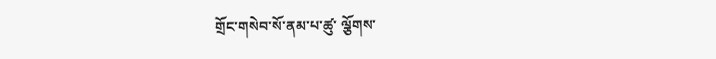གྲོང་གསེབ་སོ་ནམ་པ་ཚུ་ ལྕོགས་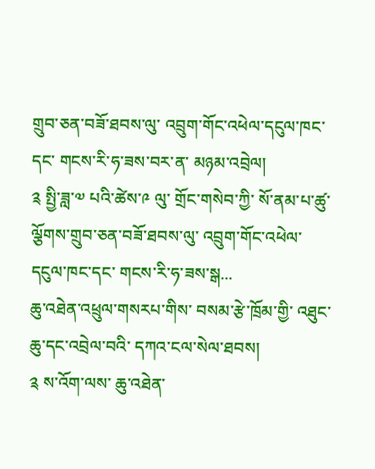གྲུབ་ཅན་བཟོ་ཐབས་ལུ་ འབྲུག་གོང་འཕེལ་དངུལ་ཁང་དང་ གངས་རི་ཧ་ཟས་བར་ན་ མཉམ་འབྲེལ།
༉ སྤྱི་ཟླ་༧ པའི་ཚེས་༩ ལུ་ གྲོང་གསེབ་ཀྱི་ སོ་ནམ་པ་ཚུ་ ལྕོགས་གྲུབ་ཅན་བཟོ་ཐབས་ལུ་ འབྲུག་གོང་འཕེལ་དངུལ་ཁང་དང་ གངས་རི་ཧ་ཟས་སྒ...
ཆུ་འཐེན་འཕྲུལ་གསརཔ་གིས་ བསམ་རྩེ་ཁྲོམ་གྱི་ འཐུང་ཆུ་དང་འབྲེལ་བའི་ དཀའ་ངལ་སེལ་ཐབས།
༉ ས་འོག་ལས་ ཆུ་འཐེན་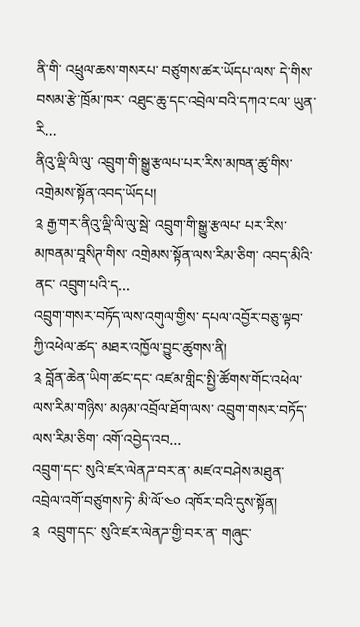ནི་གི་ འཕྲུལ་ཆས་གསརཔ་ བཙུགས་ཚར་ཡོདཔ་ལས་ དེ་གིས་ བསམ་རྩེ་ཁྲོམ་ཁར་ འཐུང་ཆུ་དང་འབྲེལ་བའི་དཀའ་ངལ་ ཡུན་རི...
ནིའུ་ལྡི་ལི་ལུ་ འབྲུག་གི་སྒྱུ་རྩལཔ་པར་རིས་མཁན་ཚུ་གིས་ འགྲེམས་སྟོན་འབད་ཡོདཔ།
༉ རྒྱ་གར་ནིའུ་ལྡི་ལི་ལུ་སྦེ་ འབྲུག་གི་སྒྱུ་རྩལཔ་ པར་རིས་མཁནམ་བཱསིཊ་གིས་ འགྲེམས་སྟོན་ལས་རིམ་ཅིག་ འབད་མིའི་ནང་ འབྲུག་པའི་ད...
འབྲུག་གསར་བཏོད་ལས་འགུལ་གྱིས་ དཔལ་འབྱོར་བཅུ་ལྟབ་ཀྱི་འཕེལ་ཚད་ མཐར་འཁྱོལ་བྱུང་ཚུགས་ནི།
༉ བློན་ཆེན་ཡིག་ཚང་དང་ འཛམ་གླིང་སྤྱི་ཚོགས་གོང་འཕེལ་ལས་རིམ་གཉིས་ མཉམ་འབྲོལ་ཐོག་ལས་ འབྲུག་གསར་བཏོད་ལས་རིམ་ཅིག་ འགོ་འབྱེད་འབ...
འབྲུག་དང་ སུའི་ཛར་ལེནཌ་བར་ན་ མཛའ་བཤེས་མཐུན་འབྲེལ་འགོ་བཙུགས་ཏེ་ མི་ལོ་༤༠ འཁོར་བའི་དུས་སྟོན།
༉  འབྲུག་དང་ སུའི་ཛར་ལེནཌ་གྱི་བར་ན་ གཞུང་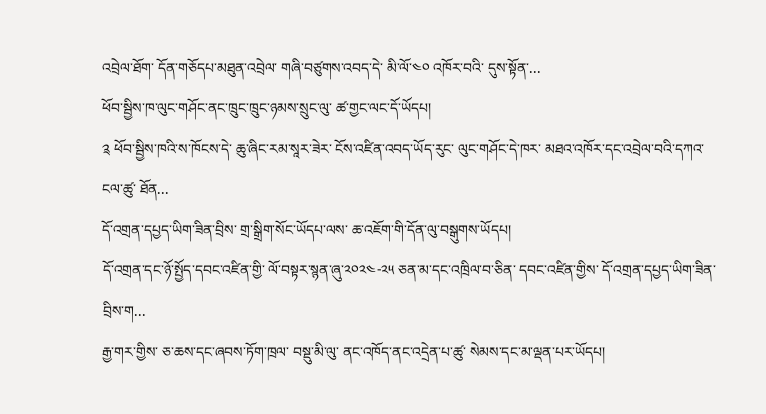འབྲེལ་ཐོག་ དོན་གཅོདཔ་མཐུན་འབྲེལ་ གཞི་བཙུགས་འབད་དེ་ མི་ལོ་༤༠ འཁོར་བའི་ དུས་སྟོན་...
ཕོབ་སྦྱིས་ཁ་ལུང་གཤོང་ནང་ཁྲུང་ཁྲུང་ཉམས་སྲུང་ལུ་ ཚ་གྱང་ལང་དོ་ཡོདཔ།
༉ ཕོབ་སྦྱིས་ཁའི་ས་ཁོངས་དེ་ ཆུ་ཞིང་རམ་སཱར་ཟེར་ ངོས་འཛིན་འབད་ཡོད་རུང་ ལུང་གཤོང་དེ་ཁར་ མཐའ་འཁོར་དང་འབྲེལ་བའི་དཀའ་ངལ་ཚུ་ ཐོན...
དོ་འགྲན་དཔྱད་ཡིག་ཟིན་བྲིས་ གྲ་སྒྲིག་སོང་ཡོདཔ་ལས་ ཆ་འཇོག་གི་དོན་ལུ་བསྒུགས་ཡོདཔ།
དོ་འགྲན་དང་ཉོ་སྤྱོད་དབང་འཛིན་གྱི་ ལོ་བསྟར་སྙན་ཞུ་༢༠༢༤-༢༥ ཅན་མ་དང་འཁྲིལ་བ་ཅིན་ དབང་འཛིན་གྱིས་ དོ་འགྲན་དཔྱད་ཡིག་ཟིན་བྲིས་ག...
རྒྱ་གར་གྱིས་ ཅ་ཆས་དང་ཞབས་ཏོག་ཁྲལ་ བསྡུ་མི་ལུ་ ནང་འཁོད་ནང་འདྲེན་པ་ཚུ་ སེམས་དང་མ་ལྡན་པར་ཡོདཔ།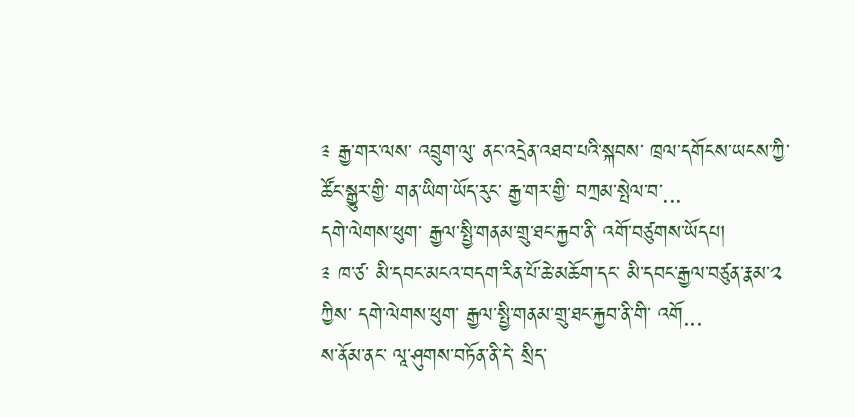༉ རྒྱ་གར་ལས་ འབྲུག་ལུ་ ནང་འདྲེན་འཐབ་པའི་སྐབས་ ཁྲལ་དགོངས་ཡངས་ཀྱི་ ཚོང་སྒྱུར་གྱི་ གན་ཡིག་ཡོད་རུང་ རྒྱ་གར་གྱི་ བཀྲམ་སྤེལ་བ་...
དགེ་ལེགས་ཕུག་ རྒྱལ་སྤྱི་གནམ་གྲུ་ཐང་རྐྱབ་ནི་ འགོ་བཙུགས་ཡོདཔ།
༉ ཁ་ཙ་ མི་དབང་མངའ་བདག་རིན་པོ་ཆེ་མཆོག་དང་ མི་དབང་རྒྱལ་བཙུན་རྣམ་༢ ཀྱིས་ དགེ་ལེགས་ཕུག་ རྒྱལ་སྤྱི་གནམ་གྲུ་ཐང་རྐྱབ་ནི་གི་ འགོ...
ས་ནོམ་ནང་ ལཱ་ཤུགས་བཏོན་ནི་དེ་ སྲིད་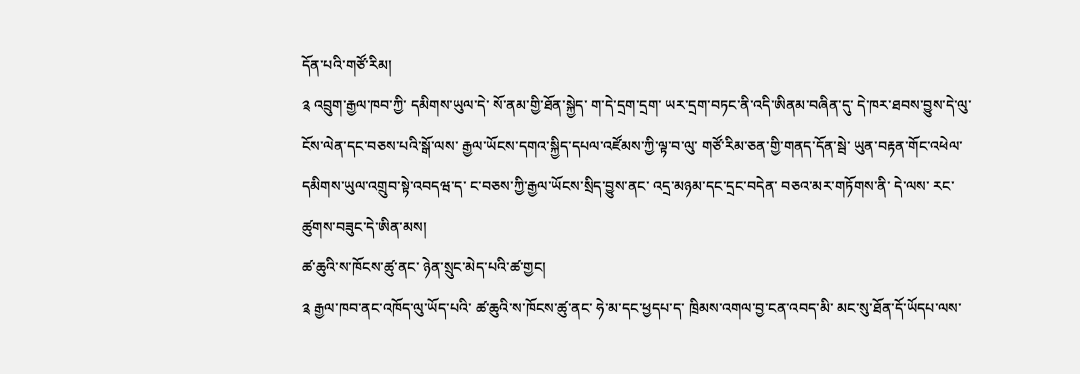དོན་པའི་གཙོ་རིམ།
༉ འབྲུག་རྒྱལ་ཁབ་ཀྱི་ དམིགས་ཡུལ་དེ་ སོ་ནམ་གྱི་ཐོན་སྐྱེད་ ག་དེ་དྲག་དྲག་ ཡར་དྲག་བཏང་ནི་འདི་ཨིནམ་བཞིན་དུ་ དེ་ཁར་ཐབས་བྱུས་དེ་ལུ་ ངོས་ལེན་དང་བཅས་པའི་སྒོ་ལས་ རྒྱལ་ཡོངས་དགའ་སྐྱིད་དཔལ་འཛོམས་ཀྱི་ལྟ་བ་ལུ་ གཙོ་རིམ་ཅན་གྱི་གནད་དོན་སྦེ་ ཡུན་བརྟན་གོང་འཕེལ་དམིགས་ཡུལ་འགྲུབ་སྟེ་འབདཝ་ད་ ང་བཅས་ཀྱི་རྒྱལ་ཡོངས་སྲིད་བྱུས་ནང་ འདྲ་མཉམ་དང་དྲང་བདེན་ བཅའ་མར་གཏོགས་ནི་ དེ་ལས་ རང་ཚུགས་བཟུང་དེ་ཨིན་མས།
ཚ་ཆུའི་ས་ཁོངས་ཚུ་ནང་ ཉེན་སྲུང་མེད་པའི་ཚ་གྱང།
༉ རྒྱལ་ཁབ་ནང་འཁོད་ལུ་ཡོད་པའི་ ཚ་ཆུའི་ས་ཁོངས་ཚུ་ནང་ ཧེ་མ་དང་ཕྱདཔ་ད་ ཁྲིམས་འགལ་བྱ་ངན་འབད་མི་ མང་སུ་ཐོན་དོ་ཡོདཔ་ལས་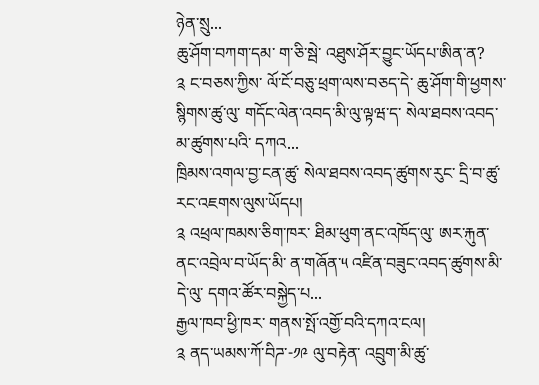ཉེན་སྲུ...
ཆུ་ཤོག་བཀག་དམ་ ག་ཅི་སྦེ་ འཐུས་ཤོར་བྱུང་ཡོདཔ་ཨིན་ན?
༉ ང་བཅས་ཀྱིས་ ལོ་ངོ་བཅུ་ཕྲག་ལས་བཅད་དེ་ ཆུ་ཤོག་གི་ཕྱགས་སྙིགས་ཚུ་ལུ་ གདོང་ལེན་འབད་མི་ལུ་ལྟཝ་ད་ སེལ་ཐབས་འབད་མ་ཚུགས་པའི་ དཀའ...
ཁྲིམས་འགལ་བྱ་ངན་ཚུ་ སེལ་ཐབས་འབད་ཚུགས་རུང་ དྲི་བ་ཚུ་ རང་འཇགས་ལུས་ཡོདཔ།
༉ འཕྲལ་ཁམས་ཅིག་ཁར་ ཐིམ་ཕུག་ནང་འཁོད་ལུ་ ཨར་རྐུན་ནང་འབྲེལ་བ་ཡོད་མི་ ན་གཞོན་༥ འཛིན་བཟུང་འབད་ཚུགས་མི་དེ་ལུ་ དགའ་ཚོར་བསྐྱེད་པ...
རྒྱལ་ཁབ་ཕྱི་ཁར་ གནས་སྤོ་འགྱོ་བའི་དཀའ་ངལ།
༉ ནད་ཡམས་ཀོ་བིཌ་-༡༩ ལུ་བརྟེན་ འབྲུག་མི་ཚུ་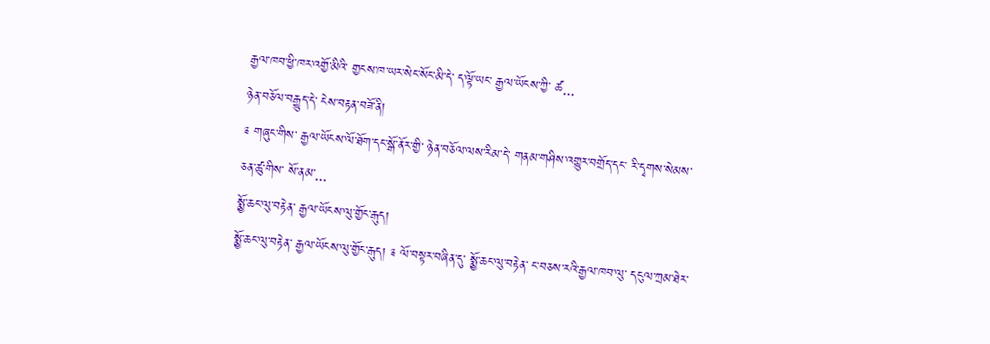རྒྱལ་ཁབ་ཕྱི་ཁར་འགྱོ་མིའི་ གྱངས་ཁ་ཡར་སེང་སོང་མི་དེ་ ད་ལྟོ་ཡང་ རྒྱལ་ཡོངས་ཀྱི་ ཚ...
ཉེན་བཅོལ་བརྒྱུད་དེ་ ངེས་བརྟན་བཟོ་ནི།
༉ གཞུང་གིས་ རྒྱལ་ཡོངས་ལོ་ཐོག་དང་སྒོ་ནོར་གྱི་ ཉེན་བཅོལ་ལས་རིམ་དེ་ གནམ་གཤིས་འགྱུར་བགྲོད་དང་ རི་དྭགས་སེམས་ཅན་ཚུ་གིས་ སོ་ནམ་...
སྨྱོ་ཆང་ལུ་བརྟེན་ རྒྱལ་ཡོངས་ལུ་གྱོང་རྒུད།
སྨྱོ་ཆང་ལུ་བརྟེན་ རྒྱལ་ཡོངས་ལུ་གྱོང་རྒུད། ༉ ལོ་བསྟར་བཞིན་དུ་ སྨྱོ་ཆང་ལུ་བརྟེན་ ང་བཅས་རའི་རྒྱལ་ཁབ་ལུ་ དངུལ་ཀྲམ་ཐེར་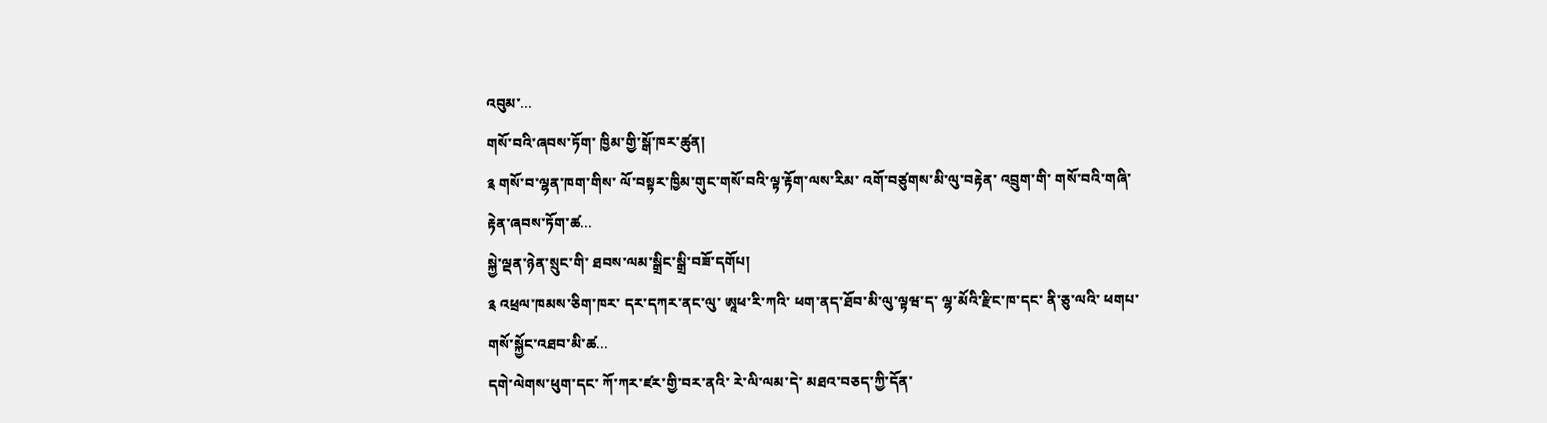འབུམ་...
གསོ་བའི་ཞབས་ཏོག་ ཁྱིམ་གྱི་སྒོ་ཁར་ཚུན།
༉ གསོ་བ་ལྷན་ཁག་གིས་ ལོ་བསྟར་ཁྱིམ་གུང་གསོ་བའི་ལྟ་རྟོག་ལས་རིམ་ འགོ་བཙུགས་མི་ལུ་བརྟེན་ འབྲུག་གི་ གསོ་བའི་གཞི་རྟེན་ཞབས་ཏོག་ཚ...
སྐྱེ་ལྡན་ཉེན་སྲུང་གི་ ཐབས་ལམ་སྒྲིང་སྒྲི་བཟོ་དགོཔ།
༉ འཕྲལ་ཁམས་ཅིག་ཁར་ དར་དཀར་ནང་ལུ་ ཨཱཕ་རི་ཀའི་ ཕག་ནད་ཐོབ་མི་ལུ་ལྟཝ་ད་ ལྷ་མོའི་རྫིང་ཁ་དང་ ནི་ཅུ་ལའི་ ཕགཔ་གསོ་སྐྱོང་འཐབ་མི་ཚ...
དགེ་ལེགས་ཕུག་དང་ ཀོ་ཀར་ཛར་གྱི་བར་ནའི་ རེ་ལི་ལམ་དེ་ མཐའ་བཅད་ཀྱི་དོན་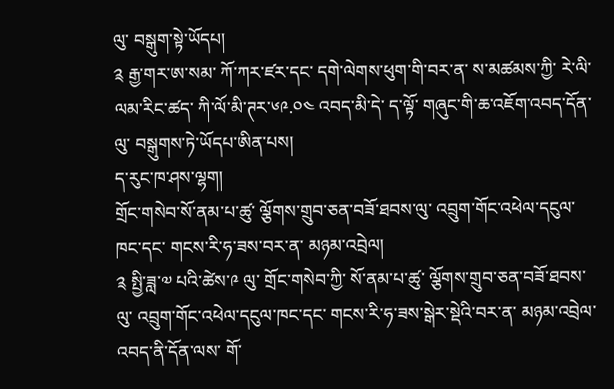ལུ་ བསྒུག་སྟེ་ཡོདཔ།
༉ རྒྱ་གར་ཨ་སམ་ ཀོ་ཀར་ཛར་དང་ དགེ་ལེགས་ཕུག་གི་བར་ན་ ས་མཚམས་ཀྱི་ རེ་ལི་ལམ་རིང་ཚད་ ཀི་ལོ་མི་ཊར་༦༩.༠༤ འབད་མི་དེ་ ད་ལྟོ་ གཞུང་གི་ཆ་འཇོག་འབད་དོན་ལུ་ བསྒུགས་ཏེ་ཡོདཔ་ཨིན་པས།
ད་རུང་ཁ་ཤས་ལྷག།
གྲོང་གསེབ་སོ་ནམ་པ་ཚུ་ ལྕོགས་གྲུབ་ཅན་བཟོ་ཐབས་ལུ་ འབྲུག་གོང་འཕེལ་དངུལ་ཁང་དང་ གངས་རི་ཧ་ཟས་བར་ན་ མཉམ་འབྲེལ།
༉ སྤྱི་ཟླ་༧ པའི་ཚེས་༩ ལུ་ གྲོང་གསེབ་ཀྱི་ སོ་ནམ་པ་ཚུ་ ལྕོགས་གྲུབ་ཅན་བཟོ་ཐབས་ལུ་ འབྲུག་གོང་འཕེལ་དངུལ་ཁང་དང་ གངས་རི་ཧ་ཟས་སྒེར་སྡེའི་བར་ན་ མཉམ་འབྲེལ་འབད་ནི་དོན་ལས་ གོ་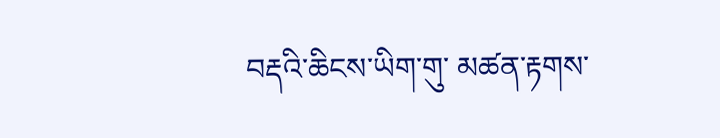བརྡའི་ཆིངས་ཡིག་གུ་ མཚན་རྟགས་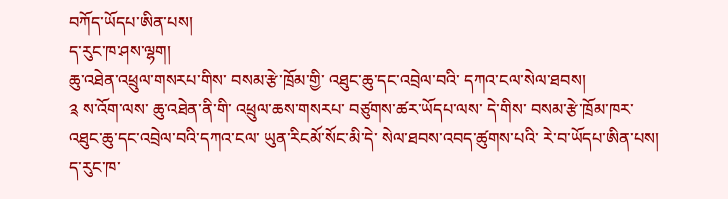བཀོད་ཡོདཔ་ཨིན་པས།
ད་རུང་ཁ་ཤས་ལྷག།
ཆུ་འཐེན་འཕྲུལ་གསརཔ་གིས་ བསམ་རྩེ་ཁྲོམ་གྱི་ འཐུང་ཆུ་དང་འབྲེལ་བའི་ དཀའ་ངལ་སེལ་ཐབས།
༉ ས་འོག་ལས་ ཆུ་འཐེན་ནི་གི་ འཕྲུལ་ཆས་གསརཔ་ བཙུགས་ཚར་ཡོདཔ་ལས་ དེ་གིས་ བསམ་རྩེ་ཁྲོམ་ཁར་ འཐུང་ཆུ་དང་འབྲེལ་བའི་དཀའ་ངལ་ ཡུན་རིངམོ་སོང་མི་དེ་ སེལ་ཐབས་འབད་ཚུགས་པའི་ རེ་བ་ཡོདཔ་ཨིན་པས།
ད་རུང་ཁ་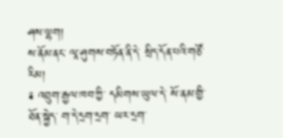ཤས་ལྷག།
ས་ནོམ་ནང་ ལཱ་ཤུགས་བཏོན་ནི་དེ་ སྲིད་དོན་པའི་གཙོ་རིམ།
༉ འབྲུག་རྒྱལ་ཁབ་ཀྱི་ དམིགས་ཡུལ་དེ་ སོ་ནམ་གྱི་ཐོན་སྐྱེད་ ག་དེ་དྲག་དྲག་ ཡར་དྲག་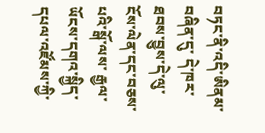བཏང་ནི་འདི་ཨིནམ་བཞིན་དུ་ དེ་ཁར་ཐབས་བྱུས་དེ་ལུ་ ངོས་ལེན་དང་བཅས་པའི་སྒོ་ལས་ རྒྱལ་ཡོངས་དགའ་སྐྱིད་དཔལ་འཛོམས་ཀྱི་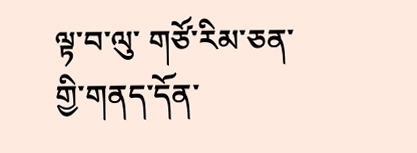ལྟ་བ་ལུ་ གཙོ་རིམ་ཅན་གྱི་གནད་དོན་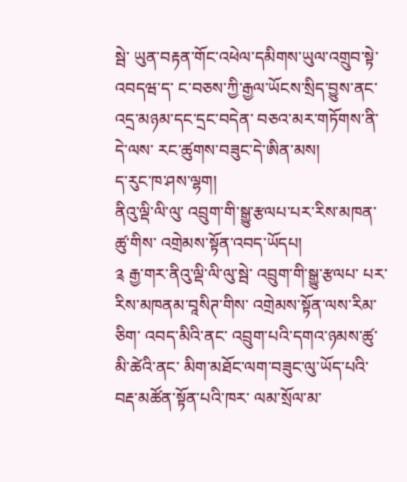སྦེ་ ཡུན་བརྟན་གོང་འཕེལ་དམིགས་ཡུལ་འགྲུབ་སྟེ་འབདཝ་ད་ ང་བཅས་ཀྱི་རྒྱལ་ཡོངས་སྲིད་བྱུས་ནང་ འདྲ་མཉམ་དང་དྲང་བདེན་ བཅའ་མར་གཏོགས་ནི་ དེ་ལས་ རང་ཚུགས་བཟུང་དེ་ཨིན་མས།
ད་རུང་ཁ་ཤས་ལྷག།
ནིའུ་ལྡི་ལི་ལུ་ འབྲུག་གི་སྒྱུ་རྩལཔ་པར་རིས་མཁན་ཚུ་གིས་ འགྲེམས་སྟོན་འབད་ཡོདཔ།
༉ རྒྱ་གར་ནིའུ་ལྡི་ལི་ལུ་སྦེ་ འབྲུག་གི་སྒྱུ་རྩལཔ་ པར་རིས་མཁནམ་བཱསིཊ་གིས་ འགྲེམས་སྟོན་ལས་རིམ་ཅིག་ འབད་མིའི་ནང་ འབྲུག་པའི་དགའ་ཉམས་ཚུ་ མི་ཚེའི་ནང་ མིག་མཐོང་ལག་བཟུང་ལུ་ཡོད་པའི་ བརྡ་མཚོན་སྟོན་པའི་ཁར་ ལམ་སྲོལ་མ་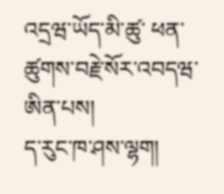འདྲཝ་ཡོད་མི་ཚུ་ ཕན་ཚུགས་བརྗེ་སོར་འབདཝ་ཨིན་པས།
ད་རུང་ཁ་ཤས་ལྷག།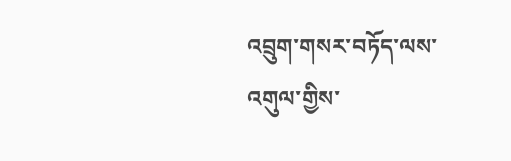འབྲུག་གསར་བཏོད་ལས་འགུལ་གྱིས་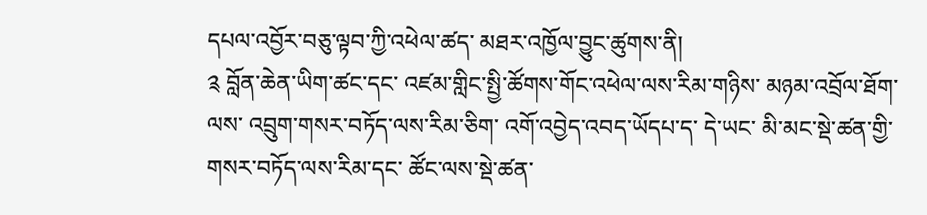དཔལ་འབྱོར་བཅུ་ལྟབ་ཀྱི་འཕེལ་ཚད་ མཐར་འཁྱོལ་བྱུང་ཚུགས་ནི།
༉ བློན་ཆེན་ཡིག་ཚང་དང་ འཛམ་གླིང་སྤྱི་ཚོགས་གོང་འཕེལ་ལས་རིམ་གཉིས་ མཉམ་འབྲོལ་ཐོག་ལས་ འབྲུག་གསར་བཏོད་ལས་རིམ་ཅིག་ འགོ་འབྱེད་འབད་ཡོདཔ་ད་ དེ་ཡང་ མི་མང་སྡེ་ཚན་གྱི་གསར་བཏོད་ལས་རིམ་དང་ ཚོང་ལས་སྡེ་ཚན་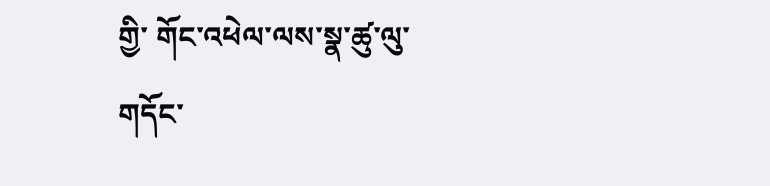གྱི་ གོང་འཕེལ་ལས་སྣ་ཚུ་ལུ་ གདོང་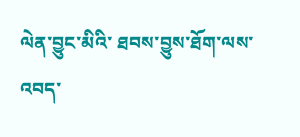ལེན་བྱུང་མིའི་ ཐབས་བྱུས་ཐོག་ལས་ འབད་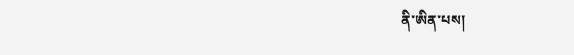ནི་ཨིན་པས།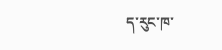ད་རུང་ཁ་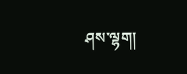ཤས་ལྷག།